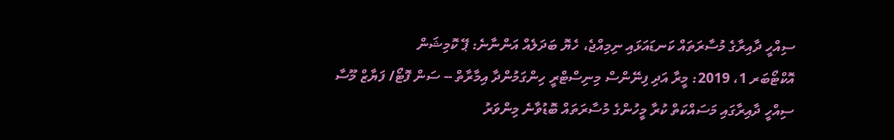ސިއްހީ ދާއިރާގެ މުސާރަތައް ކަނޑައަޅައި ނިމިއްޖެ، ހެޔޮ ބަދަލެއް އަންނާނެ: ޕޭ ކޮމިޝަން
އޮކްޓޯބަރ 1، 2019: މީރާ އަދި ފިނޭންސް މިނިސްޓްރީ ހިންގަމުންދާ އިމާރާތް -- ސަން ފޮޓޯ/ ފަޔާޒް މޫސާ
ސިއްހީ ދާއިރާގައި މަސައްކަތް ކުރާ މީހުންގެ މުސާރަތައް ބޮޑުވާނެ މިންވަރު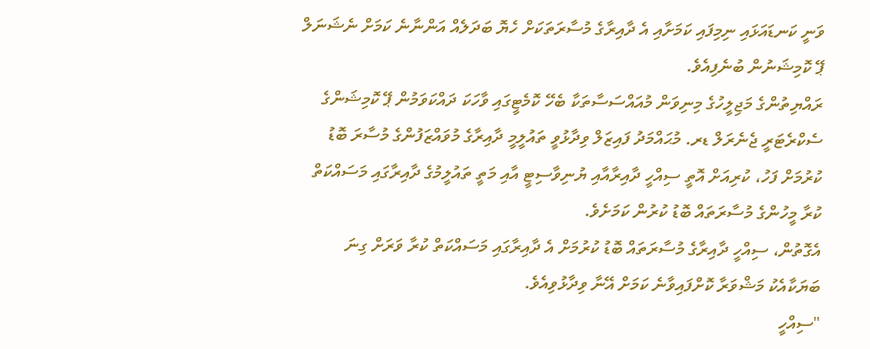ވަނީ ކަނޑައަޅައި ނިމިފައި ކަމަށާއި އެ ދާއިރާގެ މުސާރަތަކަށް ހެޔޮ ބަދަލެއް އަންނާނެ ކަމަށް ނެޝަނަލް ޕޭ ކޮމިޝަނުން ބުނެފިއެވެ.
ރައްޔިތުންގެ މަޖިލީހުގެ މިނިވަން މުއައްސަސާތަކާ ބެހޭ ކޮމެޓީގައި ވާހަކަ ދައްކަވަމުން ޕޭ ކޮމިޝަންގެ ސެކްރެޓަރީ ޖެނެރަލް ޑރ. މުޙައްމަދު ފައިޒަލް ވިދާޅުވީ ތައުލީމީ ދާއިރާގެ މުވައްޒަފުންގެ މުސާރަ ބޮޑު ކުރުމަށް ފަހު، ކުރިއަށް އޮތީ ސިއްހީ ދާއިރާއާއި ޔުނިވާސިޓީ އާއި މަތީ ތައުލީމުގެ ދާއިރާގައި މަސައްކަތް ކުރާ މީހުންގެ މުސާރަތައް ބޮޑު ކުރުން ކަމަށެވެ.
އެގޮތުން، ސިއްހީ ދާއިރާގެ މުސާރަތައް ބޮޑު ކުރުމަށް އެ ދާއިރާގައި މަސައްކަތް ކުރާ ވަރަށް ގިނަ ބަޔަކާއެކު މަޝްވަރާ ކޮށްފައިވާނެ ކަމަށް އޭނާ ވިދާޅުވިއެވެ.
"ސިއްހީ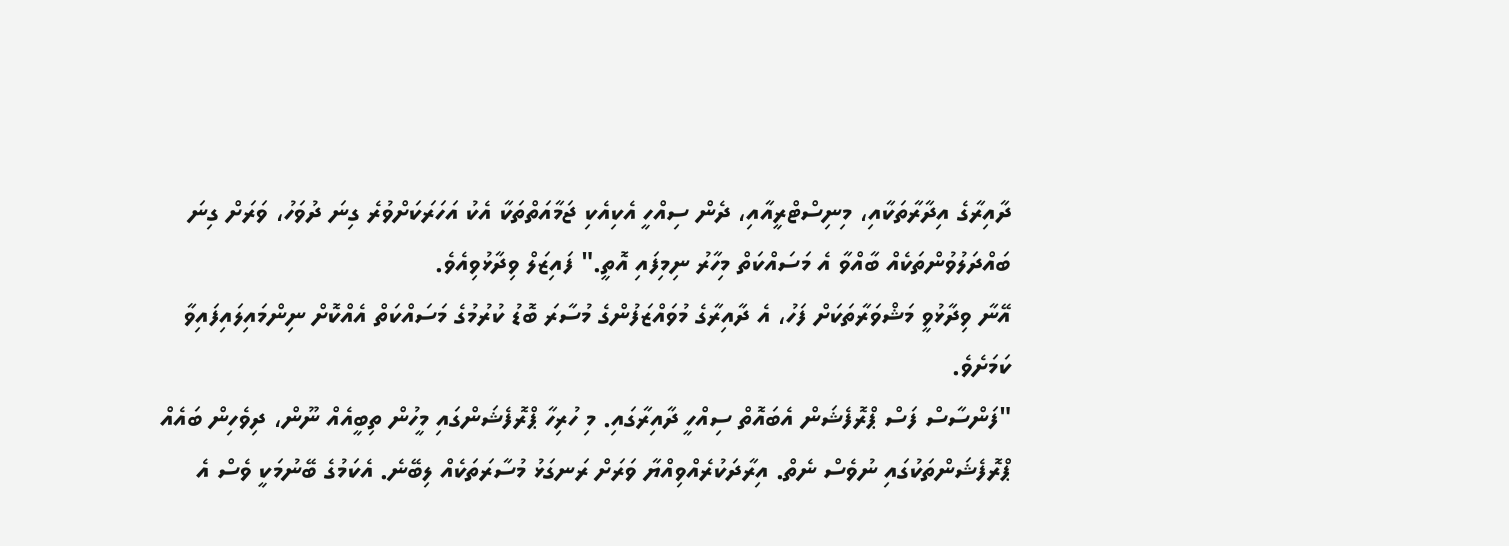ދާއިރާގެ އިދާރާތަކާއި، މިނިސްޓްރީއާއި، ދެން ސިއްހީ އެކިއެކި ޖަމާއަތްތަކާ އެކު އަހަރަކަށްވުރެ ގިނަ ދުވަހު، ވަރަށް ގިނަ ބައްދަލުވުންތަކެއް ބާއްވާ އެ މަސައްކަތް މިހާރު ނިމިފައި އޮތީ." ފައިޒަލް ވިދާޅުވިއެވެ.
އޭނާ ވިދާޅުވީ މަޝްވަރާތަކަށް ފަހު، އެ ދާއިރާގެ މުވައްޒަފުންގެ މުސާރަ ބޮޑު ކުރުމުގެ މަސައްކަތް އެއްކޮށް ނިންމައިލައިފައިވާ ކަމަށެވެ.
"ފަންސާސް ފަސް ޕްރޮފެޝަން އެބައޮތް ސިއްހީ ދާއިރާގައި. މި ހުރިހާ ޕްރޮފެޝަންގައި މީހުން ތިބީއެއް ނޫން، ދިވެހިން ބައެއް ޕްރޮފެޝަންތަކުގައި ނުވެސް ނެތް. އިރާދަކުރެއްވިއްޔާ ވަރަށް ރަނގަޅު މުސާރަތަކެއް ލިބޭނެ. އެކަމުގެ ބޭނުމަކީ ވެސް އެ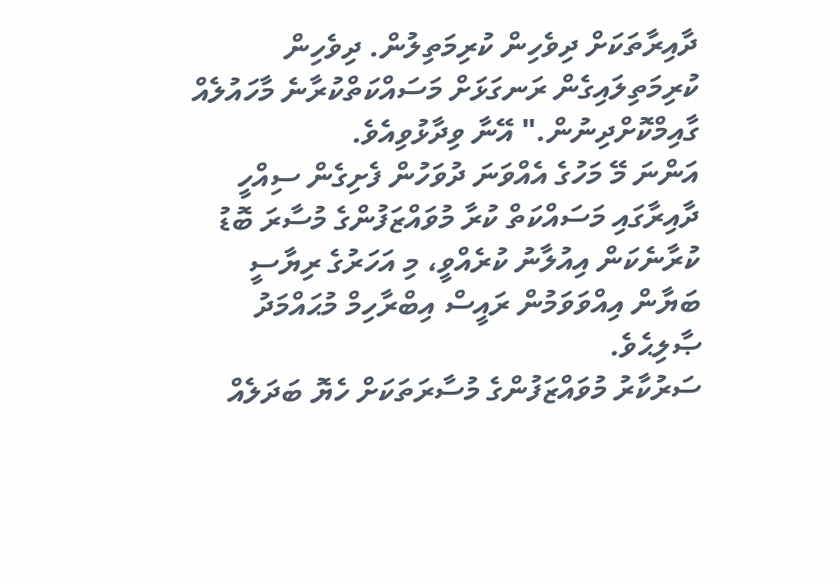ދާއިރާތަކަށް ދިވެހިން ކުރިމަތިލުން. ދިވެހިން ކުރިމަތިލައިގެން ރަނގަޅަށް މަސައްކަތްކުރާނެ މާހައުލެއް ގާއިމްކޮށްދިނުން." އޭނާ ވިދާޅުވިއެވެ.
އަންނަ މޭ މަހުގެ އެއްވަނަ ދުވަހުން ފެށިގެން ސިއްހީ ދާއިރާގައި މަސައްކަތް ކުރާ މުވައްޒަފުންގެ މުސާރަ ބޮޑު ކުރާނެކަން އިއުލާނު ކުރެއްވީ، މި އަހަރުގެ ރިޔާސީ ބަޔާން އިއްވަވަމުން ރައީސް އިބްރާހިމް މުޙައްމަދު ޞާލިޙެވެ.
ސަރުކާރު މުވައްޒަފުންގެ މުސާރަތަކަށް ހެޔޮ ބަދަލެއް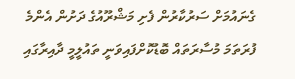ގެނައުމަށް ސަރުކާރުން ފެށި މަޝްރޫއުގެ ދަށުން އެންމެ ފުރަތަމަ މުސާރަތައް ބޮޑުކޮށްފައިވަނީ ތައުލީމީ ދާއިރާގައި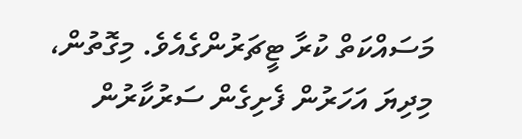މަސައްކަތް ކުރާ ޓީޗަރުންގެއެވެ. މިގޮތުން، މިދިޔަ އަހަރުން ފެށިގެން ސަރުކާރުން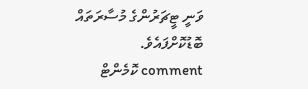ވަނީ ޓީޗަރުންގެ މުސާރަތައް ބޮޑުކޮށްފައެވެ.
comment ކޮމެންޓް